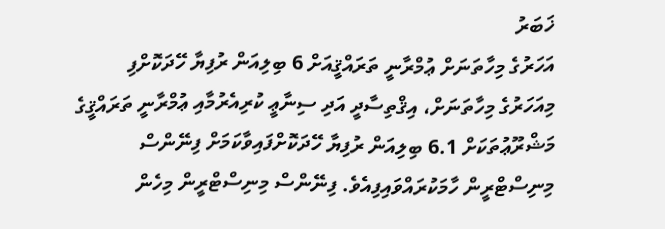ޚަބަރު
އަހަރުގެ މިހާތަނަށް ޢުމްރާނީ ތަރައްޤީއަށް 6 ބިލިއަން ރުފިޔާ ހޭދަކޮށްފި
މިއަހަރުގެ މިހާތަނަށް، އިޤްތިސާދީ އަދި ސިނާޢީ ކުރިއެރުމާއި ޢުމްރާނީ ތަރައްޤީގެ މަޝްރޫޢުތަކަށް 6.1 ބިލިއަން ރުފިޔާ ހޭދަކޮށްފައިވާކަމަށް ފިނޭންސް މިނިސްޓްރީން ހާމަކުރައްވައިފިއެވެ. ފިނޭންސް މިނިސްޓްރީން މިހެން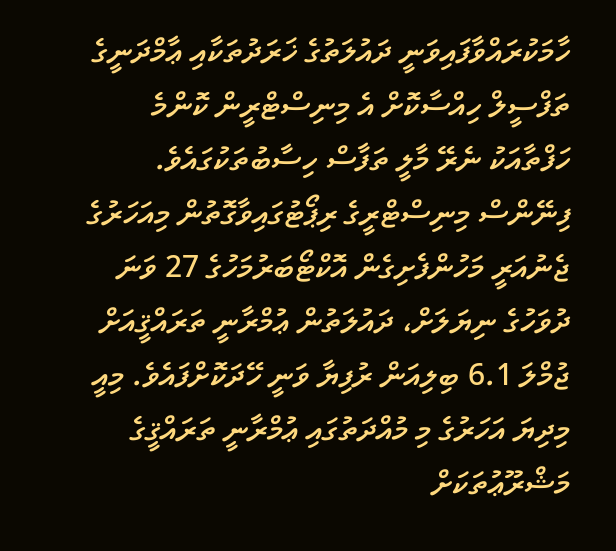ހާމަކުރައްވާފައިވަނީ ދައުލަތުގެ ޚަރަދުތަކާއި ޢާމްދަނީގެ ތަފްސީލް ހިއްސާކޮށް އެ މިނިސްޓްރީން ކޮންމެ ހަފްތާއަކު ނެރޭ މާލީ ތަފާސް ހިސާބުތަކުގައެވެ.
ފިނޭންސް މިނިސްޓްރީގެ ރިޕޯޓުގައިވާގޮތުން މިއަހަރުގެ ޖެނުއަރީ މަހުންފެށިގެން އޮކްޓޯބަރުމަހުގެ 27 ވަނަ ދުވަހުގެ ނިޔަލަށް، ދައުލަތުން ޢުމްރާނީ ތަރައްޤީއަށް ޖުމްލަ 6.1 ބިލިއަން ރުފިޔާ ވަނީ ހޭދަކޮށްފައެވެ. މިއީ މިދިޔަ އަހަރުގެ މި މުއްދަތުގައި ޢުމްރާނީ ތަރައްޤީގެ މަޝްރޫޢުތަކަށް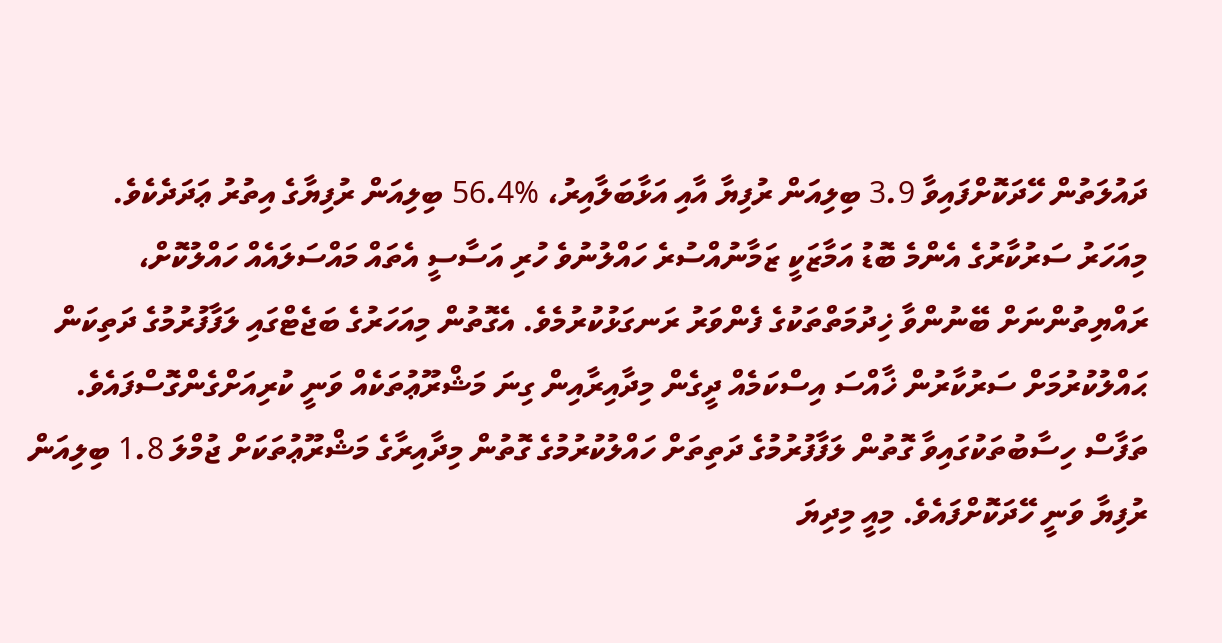ދައުލަތުން ހޭދަކޮށްފައިވާ 3.9 ބިލިއަން ރުފިޔާ އާއި އަޅާބަލާއިރު، %56.4 ބިލިއަން ރުފިޔާގެ އިތުރު ޢަދަދެކެވެ.
މިއަހަރު ސަރުކާރުގެ އެންމެ ބޮޑު އަމާޒަކީ ޒަމާނުއްސުރެ ހައްލުނުވެ ހުރި އަސާސީ އެތައް މައްސަލައެއް ހައްލުކޮށް، ރައްޔިތުންނަށް ބޭނުންވާ ޚިދުމަތްތަކުގެ ފެންވަރު ރަނގަޅުކުރުމެވެ. އެގޮތުން މިއަހަރުގެ ބަޖެޓްގައި ލަފާފުރުމުގެ ދަތިކަން ޙައްލުކުރުމަށް ސަރުކާރުން ޚާއްސަ އިސްކަމެއް ދީގެން މިދާއިރާއިން ގިނަ މަޝްރޫޢުތަކެއް ވަނީ ކުރިއަށްގެންގޮސްފައެވެ.
ތަފާސް ހިސާބުތަކުގައިވާ ގޮތުން ލަފާފުރުމުގެ ދަތިތަށް ހައްލުކުރުމުގެ ގޮތުން މިދާއިރާގެ މަޝްރޫޢުތަކަށް ޖުމްލަ 1.8 ބިލިއަން ރުފިޔާ ވަނީ ހޭދަކޮށްފައެވެ. މިއީ މިދިޔަ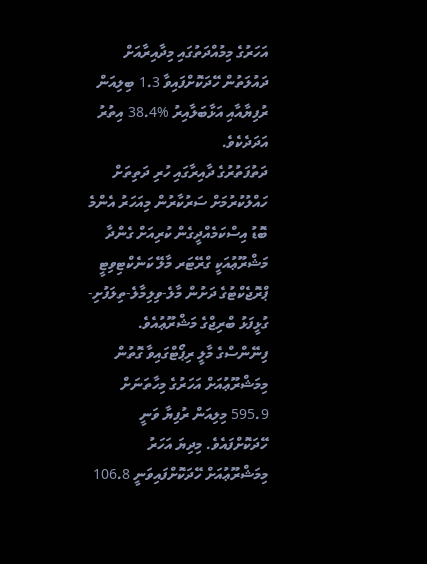އަހަރުގެ މިމުއްދަތުގައި މިދާއިރާއަށް ދައުލަތުން ހޭދަކޮށްފައިވާ 1.3 ބިލިއަން ރުފިޔާއާއި އަޅާބަލާއިރު %38.4 އިތުރު އަދަދެކެވެ.
ދަތުފަތުރުގެ ދާއިރާގައި ހުރި ދަތިތަށް ހައްލުކުރުމަށް ސަރުކާރުން މިއަހަރު އެންމެ ބޮޑު އިސްކަމެއްދީގެން ކުރިއަށް ގެންދާ މަޝްރޫޢުއަކީ ގްރޭޓަރ މާލޭ ކަނެކްޓިވިޓީ ޕްރޮޖެކްޓުގެ ދަށުން މާލެ-ވިލިމާލެ-ތިލަފުށި-ގުޅީފަޅު ބްރިޖްގެ މަޝްރޫޢުއެވެ. ފިނޭންސްގެ މާލީ ރިޕޯޓްގައިވާ ގޮތުން މިމަޝްރޫޢުއަށް އަހަރުގެ މިހާތަނަށް 595.9 މިލިއަން ރުފިޔާ ވަނީ ހޭދަކޮށްފައެވެ. މިދިޔަ އަހަރު މިމަޝްރޫޢުއަށް ހޭދަކޮށްފައިވަނީ 106.8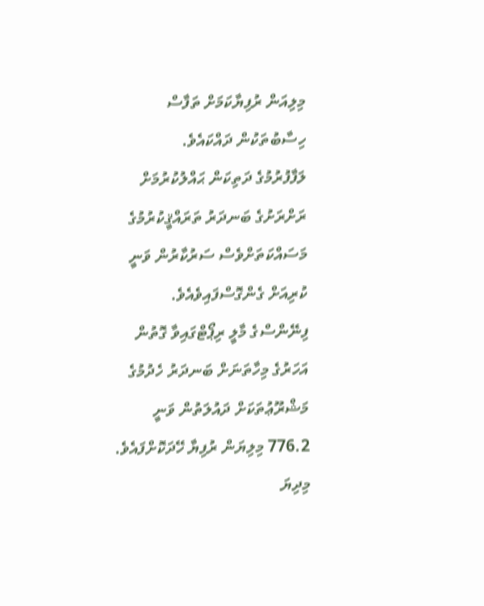މިލިއަން ރުފިޔާކަމަށް ތަފާސް ހިސާބުތަކުން ދައްކައެވެ.
ލަފާފުރުމުގެ ދަތިކަން ޙައްލުކުރުމަށް ރަށްރަށުގެ ބަނދަރު ތަރައްޤީކުރުމުގެ މަސައްކަތަށްވެސް ސަރުކާރުން ވަނީ ކުރިއަށް ގެންގޮސްފައިވެއެވެ. ފިނޭންސްގެ މާލީ ރިޕޯޓްގައިވާ ގޮތުން އަހަރުގެ މިހާތަނަށް ބަނދަރު ހެދުމުގެ މަޝްރޫޢުތަކަށް ދައުލަތުން ވަނީ 776.2 މިލިޔަން ރުފިޔާ ހޭދަކޮށްފައެވެ. މިދިޔަ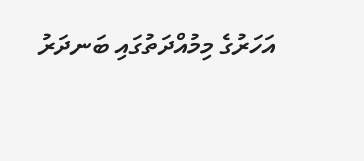އަހަރުގެ މިމުއްދަތުގައި ބަނދަރު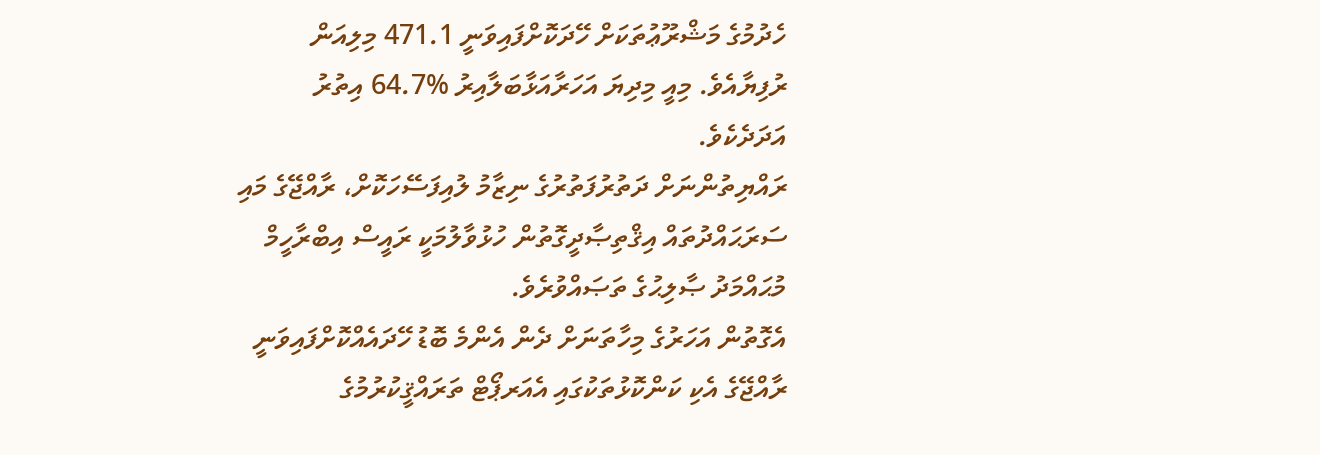ހެދުމުގެ މަޝްރޫޢުތަކަށް ހޭދަކޮށްފައިވަނީ 471.1 މިލިއަން ރުފިޔާއެވެ. މިއީ މިދިޔަ އަހަރާއަޅާބަލާއިރު %64.7 އިތުރު އަދަދެކެވެ.
ރައްޔިތުންނަށް ދަތުރުފަތުރުގެ ނިޒާމު ލުއިފަސޭހަކޮށް، ރާއްޖޭގެ މައި ސަރަޙައްދުތައް އިޤްތިޞާދީގޮތުން ހުޅުވާލުމަކީ ރައީސް އިބްރާހީމް މުޙައްމަދު ޞާލިޙުގެ ތަޞައްވުރެވެ.
އެގޮތުން އަހަރުގެ މިހާތަނަށް ދެން އެންމެ ބޮޑު ހޭދައެއްކޮށްފައިވަނީ ރާއްޖޭގެ އެކި ކަންކޮޅުތަކުގައި އެއަރޕޯޓް ތަރައްޤީކުރުމުގެ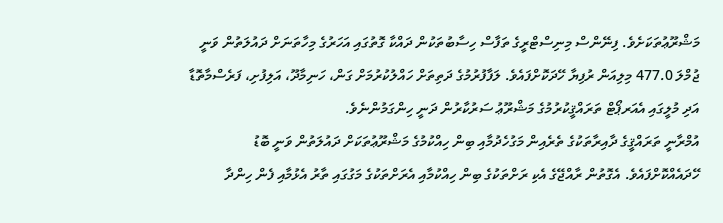މަޝްރޫޢުތަކަށެވެ. ފިނޭންސް މިނިސްޓްރީގެ ތަފާސް ހިސާބުތަކުން ދައްކާ ގޮތުގައި އަހަރުގެ މިހާތަނަށް ދައުލަތުން ވަނީ ޖުމްލަ 477.0 މިލިއަން ރުފިޔާ ހޭދަކޮށްފައެވެ. ލަފާފުރުމުގެ ދަތިތަށް ހައްލުކުރުމަށް ގަން، ހަނިމާދޫ، އަލިފުށި، ފަރެސްމާތޮޑާ އަދި މުލީގައި އެއަރޕޯޓް ތަރައްޤީކުރުމުގެ މަޝްރޫޢު ސަރުކާރުން ދަނީ ހިންގަމުންނެވެ.
އުމްރާނީ ތަރައްޤީގެ ދާއިރާތަކުގެ ތެރެއިން މަގުހެދުމާއި ބިން ހިއްކުމުގެ މަޝްރޫޢުތަކަށް ދައުލަތުން ވަނީ ބޮޑު ހޭދައެއްކޮށްފައެވެ. އެގޮތުން ރާއްޖޭގެ އެކި ރަށްތަކުގެ ބިން ހިއްކުމާއި އެރަށްތަކުގެ މަގުގައި ތާރު އެޅުމާއި ފެން ހިންދާ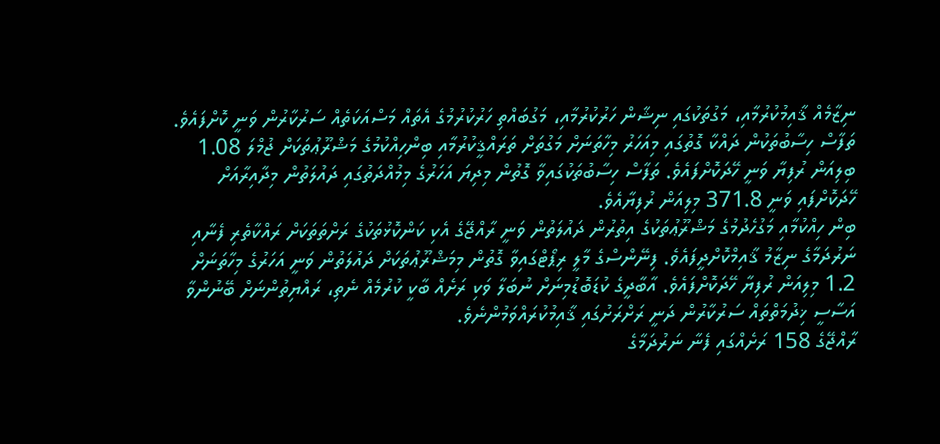ނިޒާމެއް ޤާއިމުކުރުމާއި، މަގުތަކުގައި ނިޝާން ހަރުކުރުމާއި، މަގުބައްތި ހަރުކުރުމުގެ އެތައް މަސްއަކަތެއް ސަރުކާރުން ވަނީ ކޮށްފައެވެ. ތަފާސް ހިސާބުތަކުން ދައްކާ ގޮތުގައި މިއަހަރު މިހާތަނަށް މަގުތަށް ތަރައްޤީކުރުމާއި ބިންހިއްކުމުގެ މަޝްރޫޢުތަކަށް ޖުމްލަ 1.08 ބިލިއަން ރުފިޔާ ވަނީ ހޭދަކޮށްފައެވެ. ތަފާސް ހިސާބުތަކުގައިވާ ގޮތުން މިދިޔަ އަހަރުގެ މިމުއްދަތުގައި ދައުލަތުން މިދާއިރާއަށް ހޭދަކޮށްފައި ވަނީ 371.8 މިލިއަން ރުފިޔާއެވެ.
ބިން ހިއްކުމާއި މަގުހެދުމުގެ މަޝްރޫޢުތަކުގެ އިތުރުން ދައުލަތުން ވަނީ ރާއްޖޭގެ އެކި ކަންކޮޅުތަކުގެ ރަށްތަތަކަށް ރައްކާތެރި ފެނާއި ނަރުދަމާގެ ނިޒާމު ޤާއިމްކޮށްދީފައެވެ. ފިނޭންސްގެ މާލީ ރިޕޯޓްގައިވާ ގޮތުން މިމަޝްރޫޢުތަކަށް ދައުލަތުން ވަނީ އަހަރުގެ މިހާތަނަށް 1.2 މިލިއަން ރުފިޔާ ހޭދަކޮށްފައެވެ. އާބާދީގެ ކުޑަބޮޑުމިނަށް ނުބަލާ ވަކި ރަށެއް ބާކީ ކުރުމެއް ނެތި، ރައްޔިތުންނަށް ބޭނުންވާ އަސާސީ ޚިދުމަތްތައް ސަރުކާރުން ދަނީ ރަށްރަށުގައި ޤާއިމުކުރައްވަމުންނެވެ.
ރާއްޖޭގެ 158 ރަށެއްގައި ފެނާ ނަރުދަމާގެ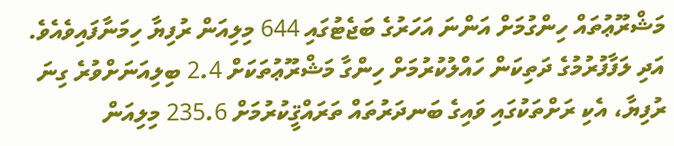މަޝްރޫޢުތައް ހިންގުމަށް އަންނަ އަހަރުގެ ބަޖެޓުގައި 644 މިލިއަން ރުފިޔާ ހިމަނާފައިވެއެވެ. އަދި ލަފާފުރުމުގެ ދަތިކަން ހައްލުކުރުމަށް ހިންގާ މަޝްރޫޢުތަކަށް 2.4 ބިލިއަނަށްވުރެ ގިނަ ރުފިޔާ، އެކި ރަށްތަކުގައި ވައިގެ ބަނދަރުތައް ތަރައްޤީކުރުމަށް 235.6 މިލިއަން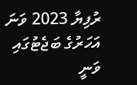ރުފިޔާ 2023 ވަނަ އަހަރުގެ ބަޖެޓުގައި ވަނީ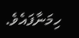ހިމަނާފައެވެ.